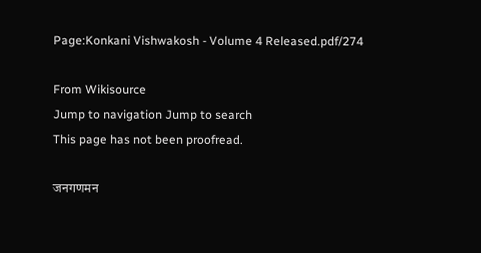Page:Konkani Vishwakosh - Volume 4 Released.pdf/274

From Wikisource
Jump to navigation Jump to search
This page has not been proofread.

जनगणमन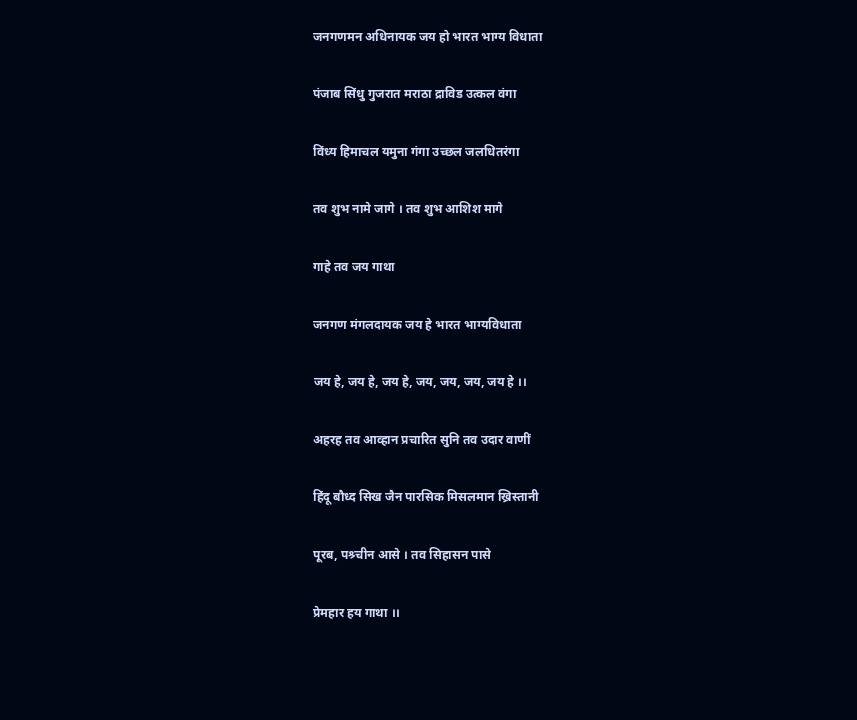जनगणमन अधिनायक जय हो भारत भाग्य विधाता

पंजाब सिंधु गुजरात मराठा द्राविड उत्कल वंगा

विंध्य हिमाचल यमुना गंगा उच्छल जलधितरंगा

तव शुभ नामे जागे । तव शुभ आशिश मागे

गाहे तव जय गाथा

जनगण मंगलदायक जय हे भारत भाग्यविधाता

जय हे, जय हे, जय हे, जय, जय, जय, जय हे ।।

अहरह तव आव्हान प्रचारित सुनि तव उदार वाणीं

हिंदू बौध्द सिख जैन पारसिक मिसलमान ख्रिस्तानी

पूरब, पश्र्चीन आसे । तव सिहासन पासे

प्रेमहार हय गाथा ।।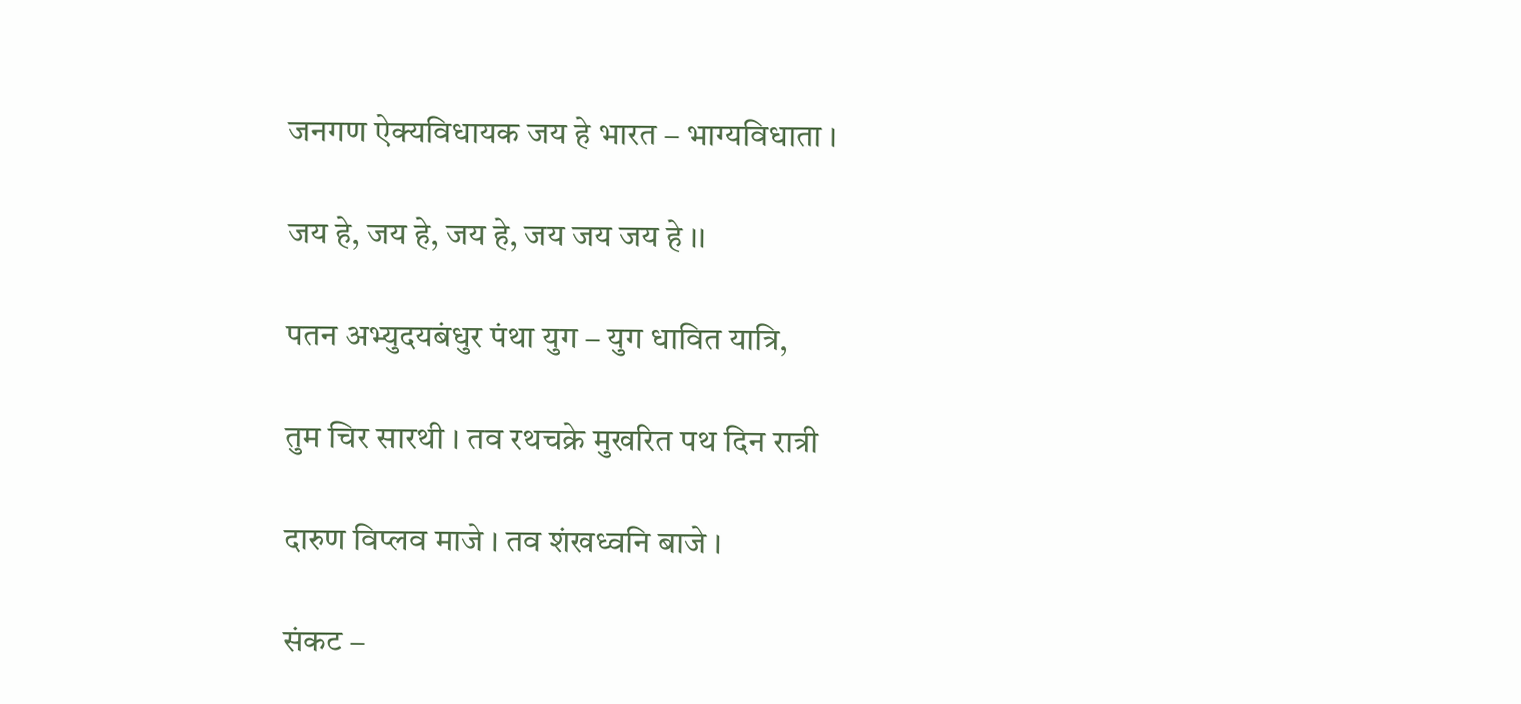जनगण ऐक्यविधायक जय हे भारत – भाग्यविधाता ।

जय हे, जय हे, जय हे, जय जय जय हे ।।

पतन अभ्युदयबंधुर पंथा युग – युग धावित यात्रि,

तुम चिर सारथी । तव रथचक्रे मुखरित पथ दिन रात्री

दारुण विप्लव माजे । तव शंखध्वनि बाजे ।

संकट –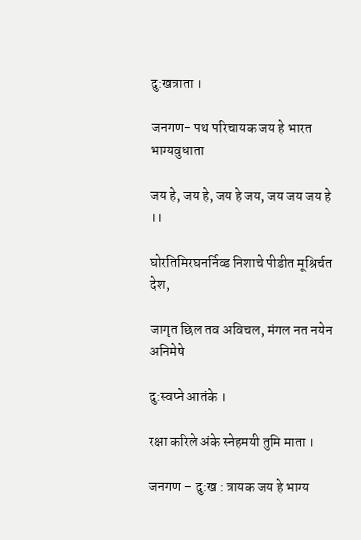दु:खत्राता ।

जनगण- पथ परिचायक जय हे भारत भाग्यवुधाता

जय हे, जय हे, जय हे जय, जय जय जय हे ।।

घोरतिमिरघनर्निव्ड निशाचे पीडीत मूश्रिर्चत देश,

जागृत छिल तव अविचल, मंगल नत नयेन अनिमेषे

दु:स्वप्ने आतंके ।

रक्षा करिले अंके स्नेहमयी तुमि माता ।

जनगण – दु:ख : त्रायक जय हे भाग्य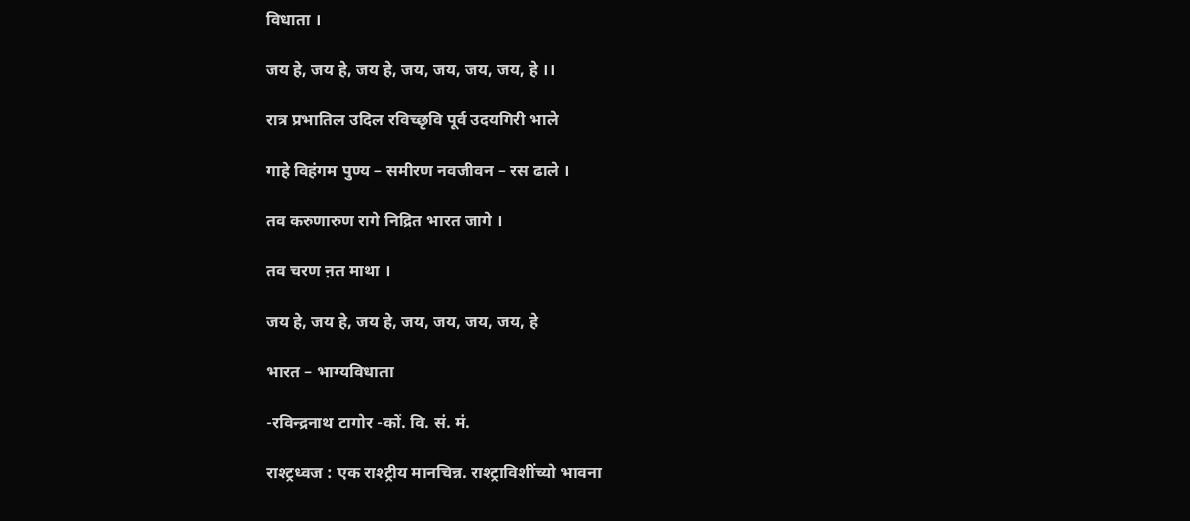विधाता ।

जय हे, जय हे, जय हे, जय, जय, जय, जय, हे ।।

रात्र प्रभातिल उदिल रविच्छृवि पूर्व उदयगिरी भाले

गाहे विहंगम पुण्य – समीरण नवजीवन – रस ढाले ।

तव करुणारुण रागे निद्रित भारत जागे ।

तव चरण ऩत माथा ।

जय हे, जय हे, जय हे, जय, जय, जय, जय, हे

भारत – भाग्यविधाता

-रविन्द्रनाथ टागोर -कों. वि. सं. मं.

राश्ट्रध्वज : एक राश्ट्रीय मानचिन्न. राश्ट्राविशींच्यो भावना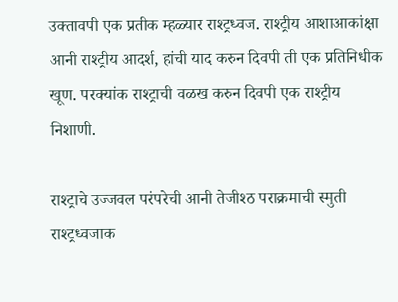उक्तावपी एक प्रतीक म्हळ्यार राश्ट्रध्वज. राश्ट्रीय आशाआकांक्षा आनी राश्ट्रीय आदर्श, हांची याद करुन दिवपी ती एक प्रतिनिधीक खूण. परक्यांक राश्ट्राची वळख करुन दिवपी एक राश्ट्रीय निशाणी.

राश्ट्राचे उज्जवल परंपरेची आनी तेजीश्ठ पराक्रमाची स्मुती राश्ट्रध्वजाक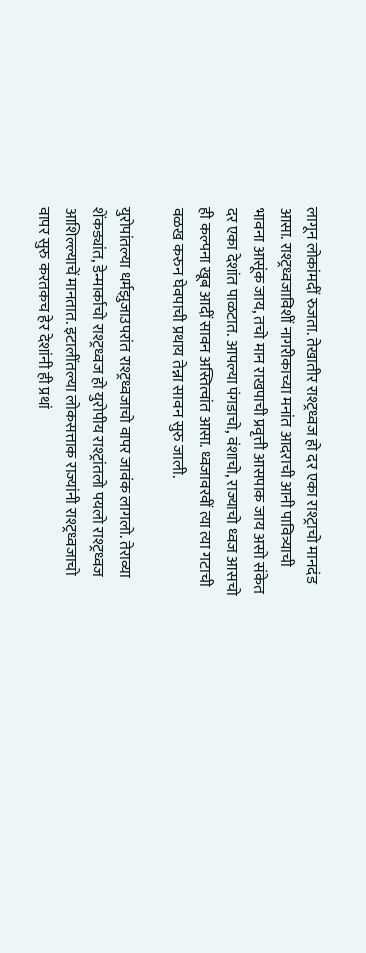लागून लोकांमदीं रुजता. तेखातीर राश्ट्रध्वज हो दर एका राश्ट्राचो मानदंड आसा. राश्ट्रध्वजाविशीं नागरीकाच्या मनांत आदराची आनी पावित्र्याची भावना आसूंक जाय, तचो मान राखपाची प्रवृत्ती आसपाक जाय असो संकेत दर एका देशांत पाळटात. आपल्या पंगडाचो, वंशाचो, राज्याचो ध्वज आसचो ही कल्पना खूब आदीं सावन अस्तित्वांत आसा. ध्वजावरवीं त्या त्या गटाची वळख करुन घेवपाची प्रथाय तेन्ना सावन सुरु जाली.

युरोपांतल्या धर्मझुजाउपरांत राश्ट्रध्वजाचो वापर जावंक लागलो. तेराव्या शेंकड्यांत, डेन्मार्काचो राश्ट्रध्वज हो युरोपीय राश्ट्रांतलो पयलो राश्ट्रध्वज आशिल्ल्याचें मानतात. इटालींतल्या लोकसत्ताक राज्यांनी राश्ट्रध्वजाचो वापर सुरु करतकच हेर देशांनी ही प्रथां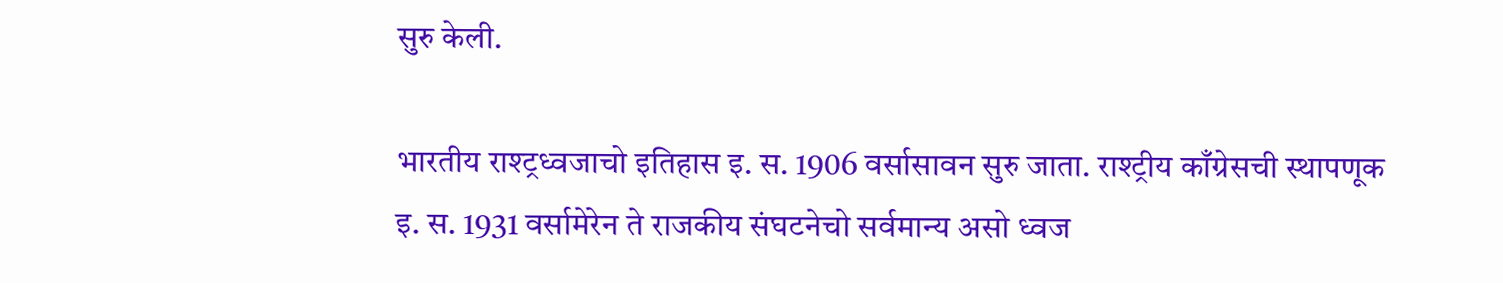सुरु केली.

भारतीय राश्ट्रध्वजाचो इतिहास इ. स. 1906 वर्सासावन सुरु जाता. राश्ट्रीय काँग्रेसची स्थापणूक इ. स. 1931 वर्सामेरेन ते राजकीय संघटनेचो सर्वमान्य असो ध्वज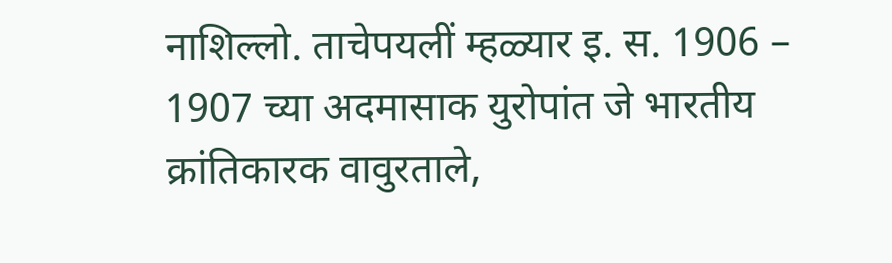नाशिल्लो. ताचेपयलीं म्हळ्यार इ. स. 1906 – 1907 च्या अदमासाक युरोपांत जे भारतीय क्रांतिकारक वावुरताले,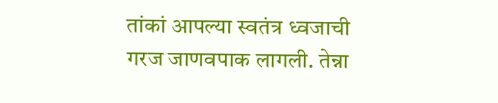तांकां आपल्या स्वतंत्र ध्वजाची गरज जाणवपाक लागली. तेन्ना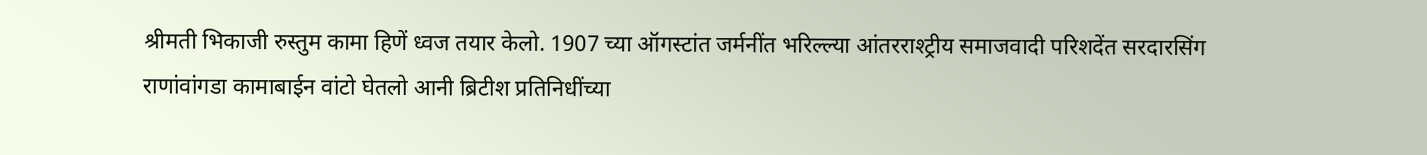श्रीमती भिकाजी रुस्तुम कामा हिणें ध्वज तयार केलो. 1907 च्या ऑगस्टांत जर्मनींत भरिल्ल्या आंतरराश्ट्रीय समाजवादी परिशदेंत सरदारसिंग राणांवांगडा कामाबाईन वांटो घेतलो आनी ब्रिटीश प्रतिनिधींच्या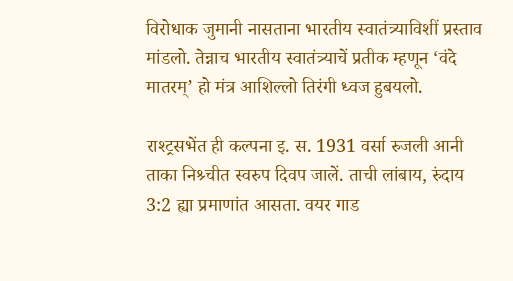विरोधाक जुमानी नासताना भारतीय स्वातंत्र्याविशीं प्रस्ताव मांडलो. तेन्नाच भारतीय स्वातंत्र्याचें प्रतीक म्हणून ‘वंदे मातरम्’ हो मंत्र आशिल्लो तिरंगी ध्वज हुबयलो.

राश्ट्रसभेंत ही कल्पना इ. स. 1931 वर्सा रुजली आनी ताका निश्र्चीत स्वरुप दिवप जालें. ताची लांबाय, रुंदाय 3:2 ह्या प्रमाणांत आसता. वयर गाड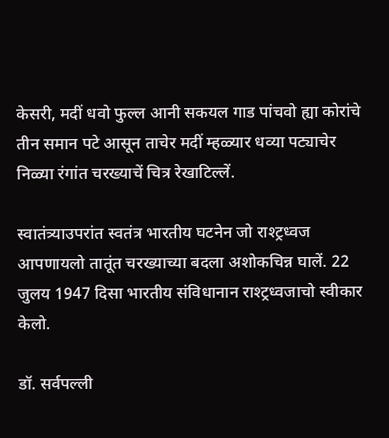केसरी, मदीं धवो फुल्ल आनी सकयल गाड पांचवो ह्या कोरांचे तीन समान पटे आसून ताचेर मदीं म्हळ्यार धव्या पट्याचेर निळ्या रंगांत चरख्याचें चित्र रेखाटिल्लें.

स्वातंत्र्याउपरांत स्वतंत्र भारतीय घटनेन जो राश्ट्रध्वज आपणायलो तातूंत चरख्याच्या बदला अशोकचिन्न घालें. 22 जुलय 1947 दिसा भारतीय संविधानान राश्ट्रध्वजाचो स्वीकार केलो.

डॉ. सर्वपल्ली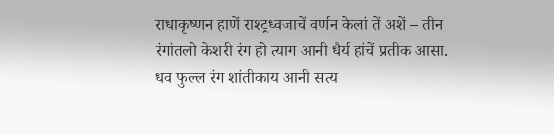राधाकृष्णन हाणें राश्ट्रध्वजाचें वर्णन केलां तें अशें – तीन रंगांतलो केशरी रंग हो त्याग आनी धैर्य हांचें प्रतीक आसा. धव फुल्ल रंग शांतीकाय आनी सत्य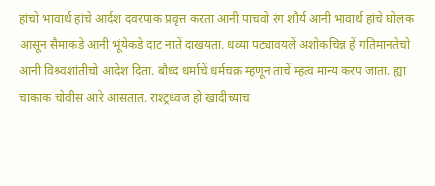हांचो भावार्थ हांचे आर्दश दवरपाक प्रवृत्त करता आनी पाचवो रंग शौर्य आनी भावार्थ हांचे घोलक आसून सैमाकडे आनी भूंयेकडे दाट नातें दाखयता. धव्या पट्यावयलें अशोकचिन्न हें गतिमानतेचो आनी विश्र्वशांतीचो आदेश दिता. बौध्द धर्माचें धर्मचक्र म्हणून ताचें म्हत्व मान्य करप जाता. ह्या चाकाक चोवीस आरे आसतात. राश्ट्रध्वज हो खादीच्याच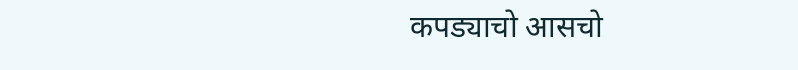कपड्याचो आसचो